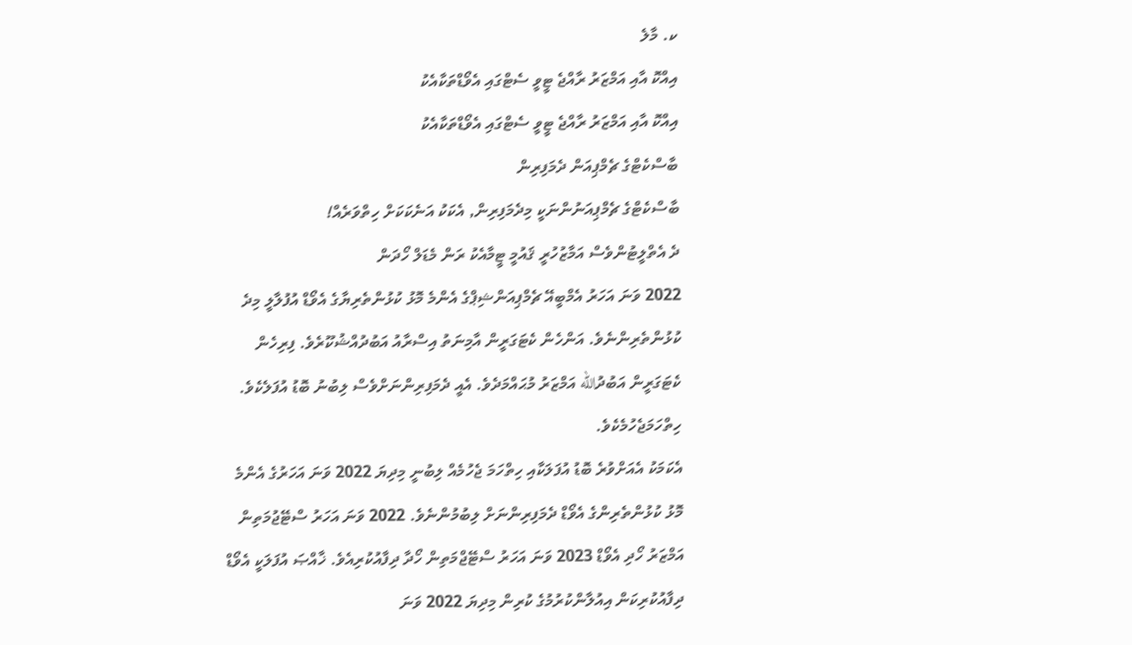ކ. މާލެ
އިއްކޮ އާއި އަމްޒަރު ރާއްޖެ ޓީވީ ސެޓްގައި އެވޯޑްތަކާއެކު
އިއްކޮ އާއި އަމްޒަރު ރާއްޖެ ޓީވީ ސެޓްގައި އެވޯޑްތަކާއެކު
ބާސްކެޓްގެ ޗެމްޕިއަން ދެމަފިރިން
ބާސްކެޓްގެ ޗެމްޕިއަނުންނަކީ މިދެމަފިރިން, އެކަކު އަނެކަކަށް ހިތްވަރެއް!
ދެ އެތްލީޓުންވެސް އަމާޒުހުރީ ޤައުމީ ޓީމާއެކު ރަން މެޑަލް ހޯދަން
2022 ވަނަ އަހަރު އެމްބީއޭ ޗެމްޕިއަންޝިޕްގެ އެންމެ މޮޅު ކުޅުންތެރިޔާގެ އެވޯޑް އުފުލާލީ މިދެ ކުޅުންތެރިންނެވެ. އަންހެން ކެޓަގަރީން އާމިނަތު އިސްރާއު އަބުދުއްޝުކޫރެވެ. ފިރިހެން ކެޓަގަރީން އަބުދުالله އަމްޒަރު މުޙައްމަދެވެ. އެއީ ދެމަފިރިންނަށްވެސް ލިބުނު ބޮޑު އުފަލެކެވެ. ހިތްހަމަޖެހުމެކެވެ.
އެކަމަކު އެއަށްވުރެ ބޮޑު އުފަލަކާއި ހިތްހަމަ ޖެހުމެއް ލިބުނީ މިދިޔަ 2022 ވަނަ އަހަރުގެ އެންމެ މޮޅު ކުޅުންތެރިންގެ އެވޯޑް ދެމަފިރިންނަށް ލިބުމުންނެވެ. 2022 ވަނަ އަހަރު ސްޓޭޖުމަތިން އަމްޒަރު ހޯދި އެވޯޑް 2023 ވަނަ އަހަރު ސްޓޭޖްމަތިން ހޯދާ ދިފާއުކުރިއެވެ. ޚާއްޞަ އުފަލަކީ އެވޯޑް ދިފާއުކުރިކަން އިއުލާންކުރުމުގެ ކުރިން މިދިޔަ 2022 ވަނަ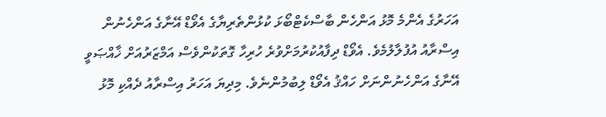އަހަރުގެ އެންމެ މޮޅު އަންހެން ބާސްކެޓްބޯޅަ ކުޅުންތެރިޔާގެ އެވޯޑް އޭނާގެ އަންހެނުން އިސްރާއު އުފުލާލުމެވެ. އެވޯޑް ދިފާއުކުރުމަށްވުރެ ހުރިހާ ގޮތަކުންވެސް އަމްޒަރުއަށް ޚާއްޞަވީ އޭނާގެ އަންހެނުންނަށް ހައްޤު އެވޯޑް ލިބުމުންނެވެ. މިދިޔަ އަހަރު އިސްރާއު ދެއްކި މޮޅު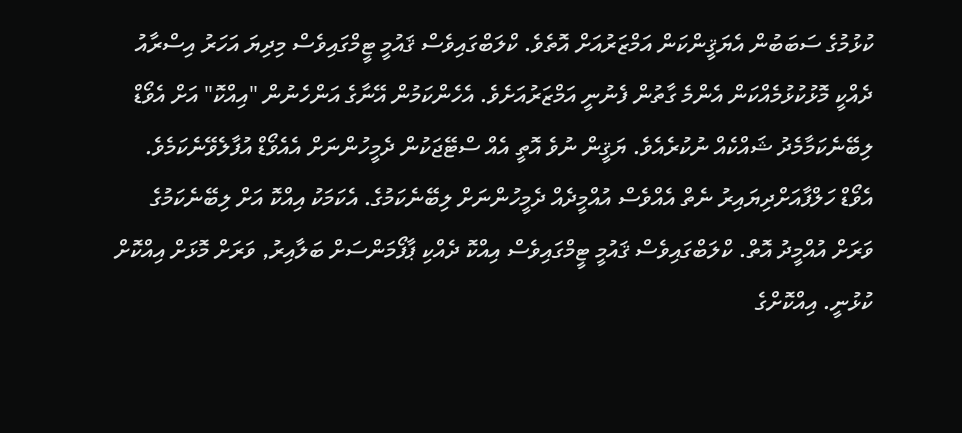ކުޅުމުގެ ސަބަބުން އެޔަޤީންކަން އަމްޒަރުއަށް އޮތެވެ. ކްލަބްގައިވެސް ޤައުމީ ޓީމްގައިވެސް މިދިޔަ އަހަރު އިސްރާއު ދެއްކީ މޮޅުކުޅުމެއްކަން އެންމެ ގާތުން ފެނުނީ އަމްޒަރުއަށެވެ. އެހެންކަމުން އޭނާގެ އަންހެނުން "އިއްކޮ" އަށް އެވޯޑް ލިބޭނެކަމާމެދު ޝައްކެއް ނުކުރެއެވެ. ޔަޤީން ނުވެ އޮތީ އެއް ސްޓޭޖަކުން ދެމީހުންނަށް އެއެވޯޑް އުފާލެވޭނެކަމެވެ.
އެވޯޑް ހަލްފާއަށްދިޔައިރު ނެތް އެއްވެސް އުއްމީދެއް ދެމީހުންނަށް ލިބޭނެކަމުގެ. އެކަމަކު އިއްކޮ އަށް ލިބޭނެކަމުގެ ވަރަށް އުއްމީދު އޮތް. ކްލަބްގައިވެސް ޤައުމީ ޓީމްގައިވެސް އިއްކޮ ދެއްކި ޕާފޯމަންސަށް ބަލާއިރު, ވަރަށް މޮޅަށް އިއްކޮށް ކުޅުނީ. އިއްކޮށްގެ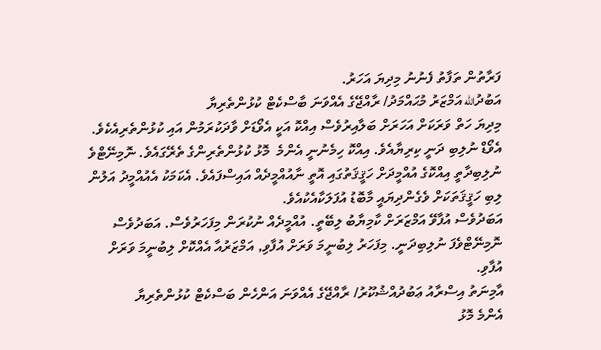ފަރާތުން ތަފާތު ފެނުނު މިދިޔަ އަހަރު.
އަބުދުالله އަމްޒަރު މުޙައްމަދު/ ރާއްޖޭގެ އެއްވަނަ ބާސްކެޓް ކުޅުންތެރިޔާ
މިދިޔަ ހަތް ވަރަކަށް އަހަރަށް ބަލާއިރުވެސް އިއްކޮ އަކީ އެވޯޑަށް ވާދަކުރަމުން އައި ކުޅުންތެރިއެކެވެ. އެވޯޑް ނުލިބި ދަނީ ކިރިޔާއެވެ. އިއްކޮ ހިމެނުނީ އެންމެ  މޮޅު ކުޅުންތެރިންގެ ތެރޭގައެވެ. ނޮމިނޭޓްވެ ނުލިބިދާތީ އިއްކޮގެ އުއްމީދަށް ހަޤީޤަތުގައި އޮތީ ނާއުއްމީދެއް އައިސްފައެވެ. އެކަމަކު އެއުއްމީދު އަލުން ލިބި ހަޤީޤަތަކަށް ވެގެންދިޔައީ މާބޮޑު އުފަލަކާއެކުއެވެ.
އަބަދުވެސް އުފާވޭ އަމްޒަރަށް ކާމިޔާބު ލިބޭތީ. އުއްމީދެއް ނުކުރަން މިފަހަރުވެސް. އަބަދުވެސް ނޮމިނޭޓްވެފަ ނުލިބިދަނީ. މިފަހަރު ލިބުނީމަ ވަރަށް އުފާވި, އަމްޒަރުއާ އެއްކޮށް ލިބުނީމަ ވަރަށް އުފާވި.
އާމިނަތު އިސްރާއު ޢަބުދުއްޝުކޫރު/ ރާއްޖޭގެ އެއްވަނަ އަންހެން ބަސްކެޓް ކުޅުންތެރިޔާ
އެންމެ މޮޅު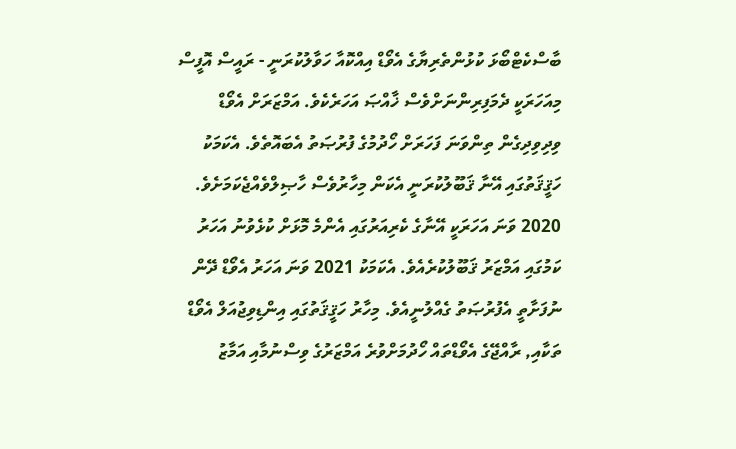ބާސްކެޓްބޯޅަ ކުޅުންތެރިޔާގެ އެވޯޑް އިއްކޮއާ ހަވާލުކުރަނީ - ރައީސް އޮފީސް
މިއަހަރަކީ ދެމަފިރިންނަށްވެސް ޚާއްޞަ އަހަރެކެވެ. އަމްޒަރަށް އެވޯޑް ވިދިވިދިގެން ތިންވަނަ ފަހަރަށް ހޯދުމުގެ ފުރުޞަތު އެބައޮތެވެ. އެކަމަކު ހަޤީޤަތުގައި އޭނާ ޤަބޫލުކުރަނީ އެކަން މިހާރުވެސް ހާޞިލްވެއްޖެކަމަށެވެ. 2020 ވަނަ އަހަރަކީ އޭނާގެ ކެރިއަރުގައި އެންމެ މޮޅަށް ކުޅެވުނު އަހަރު ކަމުގައި އަމްޒަރު ޤަބޫލުކުރެއެވެ. އެކަމަކު 2021 ވަނަ އަހަރު އެވޯޑް ދޭން ނުފަށާތީ އެފުރުޞަތު ގެއްލުނީއެވެ. މިހާރު ހަޤީޤަތުގައި އިންޑިވިޖުއަލް އެވޯޑް ތަކާއި, ރާއްޖޭގެ އެވޯޑްތައް ހޯދުމަށްވުރެ އަމްޒަރުގެ ވިސްނުމާއި އަމާޒު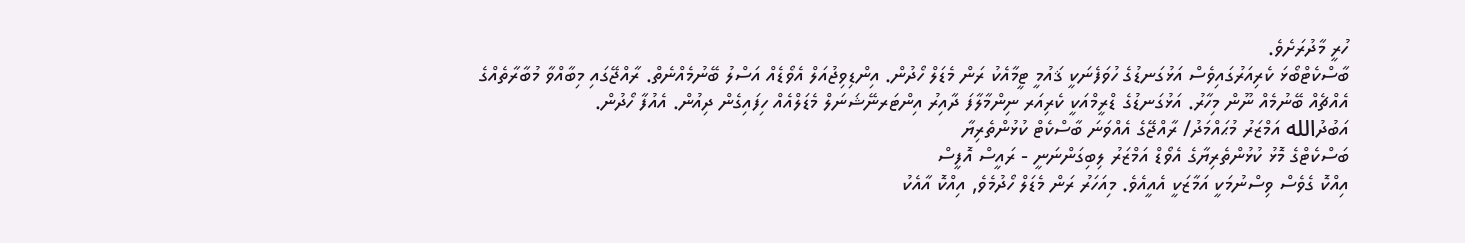ހުރީ މާދުރަށެވެ.
ބާސްކެޓްބޯޅަ ކެރިއަރުގައިވެސް އަޅުގަނޑުގެ ހުވަފެނަކީ ޤައުމީ ޓީމާއެކު ރަން މެޑަލް ހޯދުން. އިންޑިވިޖުއަލް އެވޯޑެއް އަސްލު ބޭނުމެއްނެތް. ރާއްޖޭގައި މިބާއްވާ މުބާރާތެއްގެ އެއްޗެއް ބޭނުމެއް ނޫން މިހާރު. އަޅުގަނޑުގެ ޑްރީމްއަކީ ކެރިއަރ ނިންމާލާފަ ދާއިރު އިންޓަރނޭޝަނަލް މެޑަލްއެއް ހިފައިގެން ދިއުން. އެއުފާ ހޯދުން.
އަބުދުالله އަމްޒަރު މުޙައްމަދު/ ރާއްޖޭގެ އެއްވަނަ ބާސްކެޓް ކުޅުންތެރިޔާ
ބަސްކެޓްގެ މޮޅު ކުޅުންތެރިޔާގެ އެވޯޑް އަމްޒަރު ލިބިގަންނަނީ - ރައީސް އޮފީސް
އިއްކޮ ގެވެސް ވިސްނުމަކީ އަމާޒަކީ އެއީއެވެ. މިއަހަރު ރަން މެޑަލް ހޯދުމެވެ, އިއްކޮ އާއެކު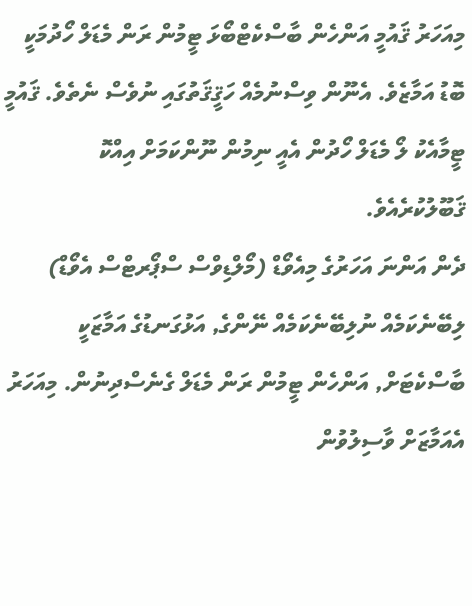މިއަހަރު ޤައުމީ އަންހެން ބާސްކެޓްބޯޅަ ޓީމުން ރަން މެޑަލް ހޯދުމަކީ ބޮޑު އަމާޒެވެ. އެނޫން ވިސްނުމެއް ހަޤީޤަތުގައި ނުވެސް ނެތެވެ. ޤައުމީ ޓީމާއެކު ލޯ މެޑަލް ހޯދުން އެއީ ނިމުން ނޫންކަމަށް އިއްކޮ ޤަބޫލުކުރެއެވެ.
ދެން އަންނަ އަހަރުގެ މިއެވޯޑް (މޯލްޑިވްސް ސްޕޯރޓްސް އެވޯޑް) ލިބޭނެކަމެއް ނުލިބޭނެކަމެއް ނޭންގެ, އަޅުގަނޑުގެ އަމާޒަކީ ބާސްކެޓަށް, އަންހެން ޓީމުން ރަން މެޑަލް ގެނެސްދިނުން. މިއަހަރު އެއަމާޒަށް ވާސިލުވުން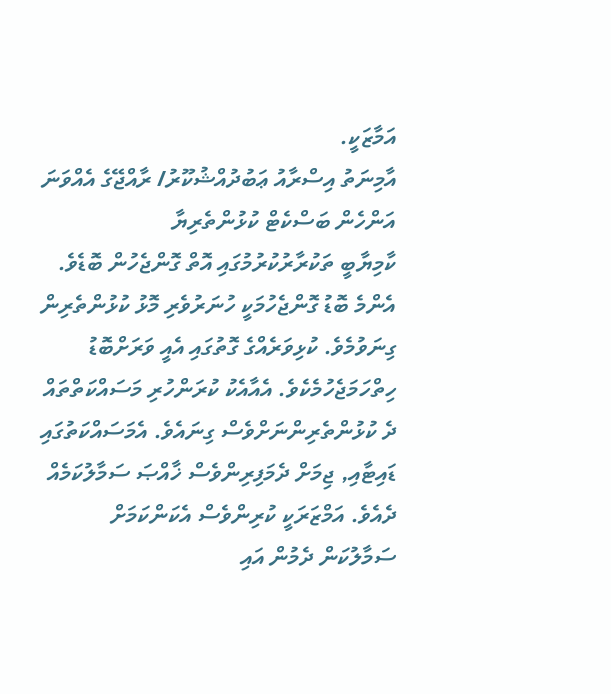އަމާޒަކީ.
އާމިނަތު އިސްރާއު ޢަބުދުއްޝުކޫރު/ ރާއްޖޭގެ އެއްވަނަ އަންހެން ބަސްކެޓް ކުޅުންތެރިޔާ
ކާމިޔާބީ ތަކުރާރުކުރުމުގައި އޮތް ގޮންޖެހުން ބޮޑެވެ. އެންމެ ބޮޑު ގޮންޖެހުމަކީ ހުނަރުވެރި މޮޅު ކުޅުންތެރިން ގިނަވުމެވެ. ކުޅިވަރެއްގެ ގޮތުގައި އެއީ ވަރަށްބޮޑު ހިތްހަމަޖެހުމެކެވެ. އެއާއެކު ކުރަންހުރި މަސައްކަތްތައް ދެ ކުޅުންތެރިންނަށްވެސް ގިނައެވެ. އެމަސައްކަތުގައި ޑައިޓާއި, ޖިމަށް ދެމަފިރިންވެސް ޚާއްޞަ ސަމާލުކަމެއް ދެއެވެ. އަމްޒަރަކީ ކުރިންވެސް އެކަންކަމަށް ސަމާލުކަން ދެމުން އައި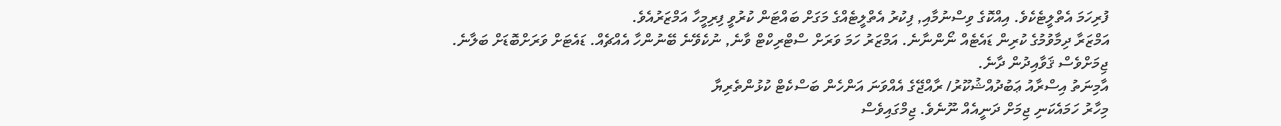ފުރިހަމަ އެތްލީޓެކެވެ. އިއްކޮގެ ވިސްނުމާއި, ފިކުރު އެތްލީޓެއްގެ މަގަށް ބައްޓަން ކުރުވީ ފިރިމީހާ އަމްޒަރުއެވެ.
އަމްޒަރާ ދިމާވުމުގެ ކުރިން ޑައެޓެއް ނޯންނާނެ. އަމްޒަރު ހަމަ ވަރަށް ސްޓްރިކްޓް ވާނެ, ނުކެވޭނެ ބޭނުންހާ އެއްޗެއް. ޑައެޓަށް ވަރަށްބޮޑަށް ބަލާނެ. ޖިމަށްވެސް ޤަވާއިދުން ދާނެ.
އާމިނަތު އިސްރާއު ޢަބުދުއްޝުކޫރު/ ރާއްޖޭގެ އެއްވަނަ އަންހެން ބަސްކެޓް ކުޅުންތެރިޔާ
މިހާރު ހަމައެކަނި ޖިމަށް ދަނީއެއް ނޫނެވެ. ޖިމްގައިވެސް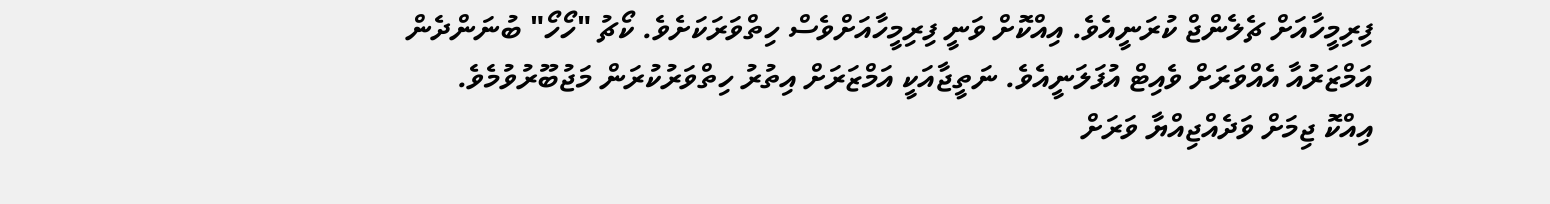ފިރިމީހާއަށް ޗެލެންޖް ކުރަނީއެވެ. އިއްކޮށް ވަނީ ފިރިމީހާއަށްވެސް ހިތްވަރަކަށެވެ. ކޯޗު "ހޯހޯ" ބުނަންދެން އަމްޒަރުއާ އެއްވަރަށް ވެއިޓް އުފަލަނީއެވެ. ނަތީޖާއަކީ އަމްޒަރަށް އިތުރު ހިތްވަރުކުރަން މަޖުބޫރުވުމެވެ.
އިއްކޮ ޖިމަށް ވަދެއްޖިއްޔާ ވަރަށް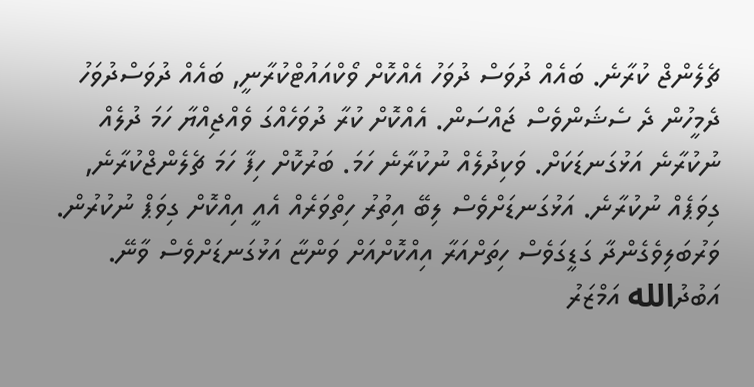ޗެލެންޖް ކުރާނެ. ބައެއް ދުވަސް ދުވަހު އެއްކޮށް ވޯކްއައުޓްކުރާނީ, ބައެއް ދުވަސްދުވަހު ދެމީހުން ދެ ސެޝަންވެސް ޖައްސަން. އެއްކޮށް ކުރާ ދުވަހެއްގަ ވެއްޖިއްޔާ ހަމަ ދުލެއް ނުކުރާނެ އަޅުގަނޑަކަށް. ވަކިދުލެއް ނުކުރާނެ ހަމަ. ބަރުކޮށް ހިފާ ހަމަ ޗެލެންޖްކުރާނެ, ގިވަޕެއް ނުކުރާނެ. އަޅުގަނޑަށްވެސް ލިބޭ އިތުރު ހިތްވަރެއް އެއީ އިއްކޮށް ގިވަޕް ނުކުރުން. ވަރުބަލިވެގެންދާ ގަޑީގަވެސް ހިތަށްއަރާ އިއްކޮށްއަށް ވަންޏާ އަޅުގަނޑަށްވެސް ވާނޭ.
އަބުދުالله އަމްޒަރު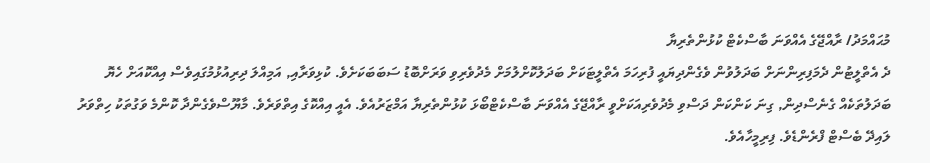މުޙައްމަދު/ ރާއްޖޭގެ އެއްވަނަ ބާސްކެޓް ކުޅުންތެރިޔާ
ދެ އެތްލީޓުން ދެމަފިރިންނަށް ބަދަލުވުން ވެގެންދިޔައީ ފުރިހަމަ އެތްލީޓަކަށް ބަދަލުކޮށްލުމަށް މެދުވެރިވި ވަރަށްބޮޑު ސަބަބަކަށެވެ. ކުޅިވަރާއި, އަމިއްލަ ދިރިއުޅުމުގައިވެސް އިއްކޮއަށް ހެޔޮ ބަދަލުތަކެއް ގެނެސްދިން, ގިނަ ކަންކަން ދަސްވި މެދުވެރިއަކަށްވީ ރާއްޖޭގެ އެއްވަނަ ބާސްކެޓްބޯޅަ ކުޅުންތެރިޔާ އަމްޒަރުއެވެ. އެއީ އިއްކޮގެ އިތްވަރެވެ. މާޔޫސްވެގެންދާ ކޮންމެ ވަގުތަކު ހިތްވަރު ލައިދޭ ބެސްޓް ފްރެންޑެވެ. ފިރިމީހާއެވެ.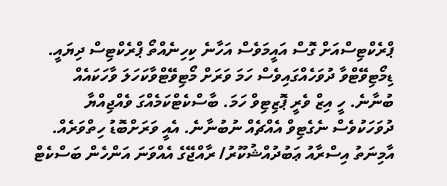ޕްރެކްޓިސްއަށް ގޮސް އައީމަވެސް އަހާނެ ކިހިނެއްތޯ ޕްރެކްޓިސް ދިޔައީ. ޑިމޯޓިވޭޓްވާ ދުވަހެއްގައިވެސް ހަމަ ވަރަށް މޯޓިވޭޓްވާކަހަލަ ވާހަކައެއް ބުނާނެ. ހީ އިޒް ވެރީ ޕޮޒިޓިވް ހަމަ. ބާސްކެޓްކަމެއްގަ ވެއްޖިއްޔާ ދުވަހަކުވެސް ނެގެޓިވް އެއްޗެއް ނުބުނާނެ. އެއީ ވަރަށްބޮޑު ހިތްވަރެއް.
އާމިނަތު އިސްރާއު ޢަބުދުއްޝުކޫރު/ ރާއްޖޭގެ އެއްވަނަ އަންހެން ބަސްކެޓް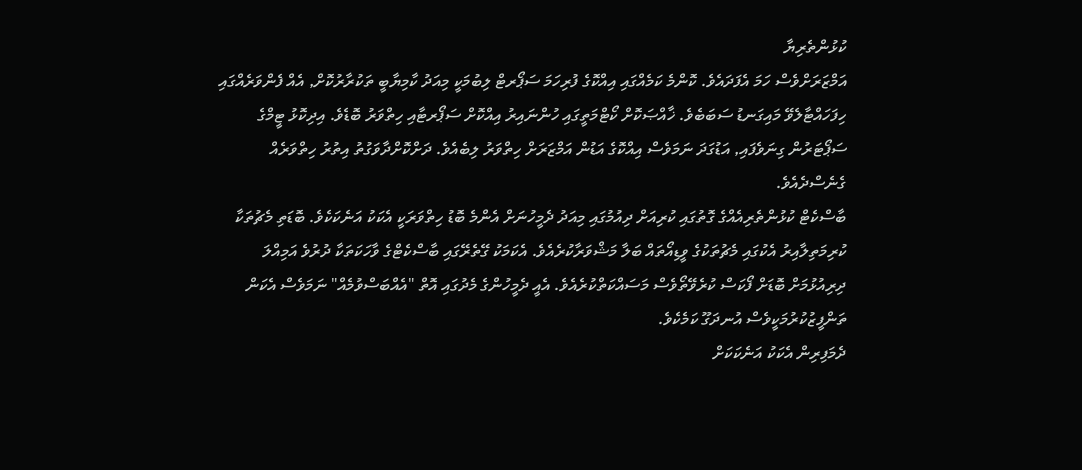ކުޅުންތެރިޔާ
އަމްޒަރަށްވެސް ހަމަ އެފަދައެވެ. ކޮންމެ ކަމެއްގައި އިއްކޮގެ ފުރިހަމަ ސަޕޯރޓް ލިބުމަކީ މިއަދު ކާމިޔާބީ ތަކުރާރުކޮށް, އެއް ފެންވަރެއްގައި ހިފަހައްޓާލެވޭ މައިގަނޑު ސަބަބެވެ. ޚާއްޞަކޮށް ކޯޓްމަތީގައި ހުންނައިރު އިއްކޮށް ސަޕޯރޓާއި ހިތްވަރު ބޮޑެވެ. އިދިކޮޅު ޓީމްގެ ސަޕޯޓަރުން ގިނަވެފައި, އަޑުގަދަ ނަމަވެސް އިއްކޮގެ އަޑުން އަމްޒަރަށް ހިތްވަރު ލިބެއެވެ. ދަށްކޮށްދާވަގުތު އިތުރު ހިތްވަރެއް ގެނެސްދެއެވެ.
ބާސްކެޓް ކުޅުންތެރިއެއްގެ ގޮތުގައި ކުރިއަށް ދިއުމުގައި މިއަދު ދެމީހުނަށް އެންމެ ބޮޑު ހިތްވަރަކީ އެކަކު އަނެކަކެވެ. ބޮޑަތި މެޗުތަކާ ކުރިމަތިލާއިރު އެކުގައި މެޗުތަކުގެ ވީޑިއޯތައް ބަލާ މަޝްވަރާކުރެއެވެ. އެކަމަކު ގޭތެރޭގައި ބާސްކެޓްގެ ވާހަކަތަކާ ދުރުވެ އަމިއްލަ ދިރިއުޅުމަށް ބޮޑަށް ފޯކަސް ކުރެވޭތޯވެސް މަސައްކަތްކުރެއެވެ. އެއީ ދެމީހުންގެ މެދުގައި އޮތް "އެއްބަސްވުމެއް" ނަމަވެސް އެކަން ތަންފީޒުކުރުމަކީވެސް އުނދަގޫ ކަމެކެވެ.
ދެމަފިރިން އެކަކު އަނެކަކަށް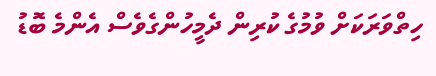ހިތްވަރަކަށް ވުމުގެ ކުރިން ދެމީހުންގެވެސް އެންމެ ބޮޑު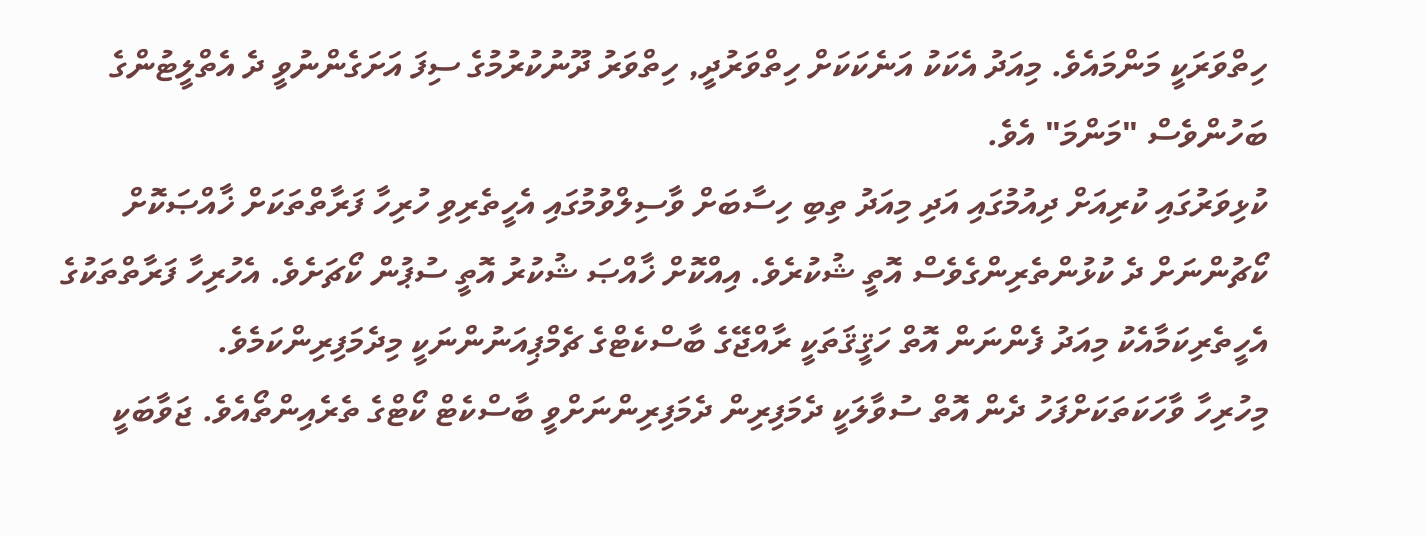ހިތްވަރަކީ މަންމައެވެ. މިއަދު އެކަކު އަނެކަކަށް ހިތްވަރުދީ, ހިތްވަރު ދޫނުކުރުމުގެ ސިފަ އަށަގެންނުވީ ދެ އެތްލީޓުންގެ ބަހުންވެސް "މަންމަ" އެވެ.
ކުޅިވަރުގައި ކުރިއަށް ދިއުމުގައި އަދި މިއަދު ތިބި ހިސާބަށް ވާސިލްވުމުގައި އެހީތެރިވި ހުރިހާ ފަރާތްތަކަށް ޚާއްޞަކޮށް ކޯޗުންނަށް ދެ ކުޅުންތެރިންގެވެސް އޮތީ ޝުކުރެވެ. އިއްކޮށް ޚާއްޞަ ޝުކުރު އޮތީ ސުޕުން ކޯޗަށެވެ. އެހުރިހާ ފަރާތްތަކުގެ އެހީތެރިކަމާއެކު މިއަދު ފެންނަން އޮތް ހަޤީޤަތަކީ ރާއްޖޭގެ ބާސްކެޓްގެ ޗެމްޕިއަނުންނަކީ މިދެމަފިރިންކަމެވެ.
މިހުރިހާ ވާހަކަތަކަށްފަހު ދެން އޮތް ސުވާލަކީ ދެމަފިރިން ދެމަފިރިންނަށްވީ ބާސްކެޓް ކޯޓްގެ ތެރެއިންތޯއެވެ. ޖަވާބަކީ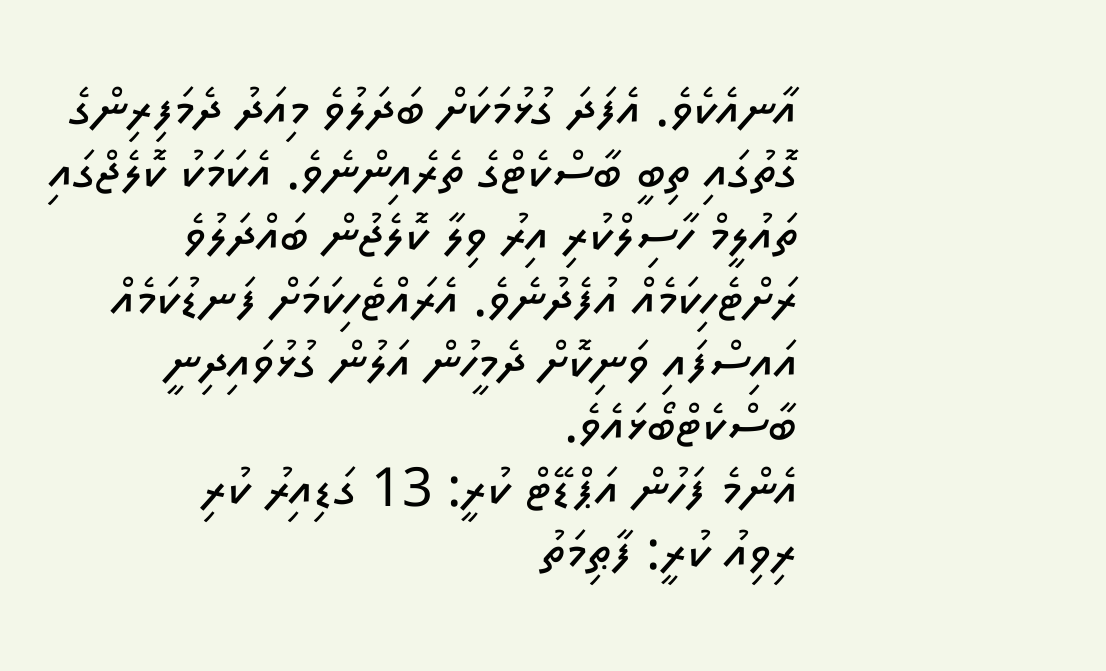އާނއެކެވެ. އެފަދަ ގުޅުމަކަށް ބަދަލުވެ މިއަދު ދެމަފިރިންގެ ގޮތުގައި ތިބީ ބާސްކެޓްގެ ތެރެއިންނެވެ. އެކަމަކު ކޮލެޖްގައި ތައުލީމް ހާސިލްކުރި އިރު ވިލާ ކޮލެޖުން ބައްދަލުވެ ރަށްޓެހިކަމެއް އުފެދުނެވެ. އެރައްޓެހިކަމަށް ފަނޑުކަމެއް އައިސްފައި ވަނިކޮށް ދެމީހުން އަލުން ގުޅުވައިދިނީ ބާސްކެޓްބޯޅައެވެ.
އެންމެ ފަހުން އަޕްޑޭޓް ކުރީ: 13 ގަޑިއިރު ކުރި
ރިވިއު ކުރީ: ފާޠިމަތު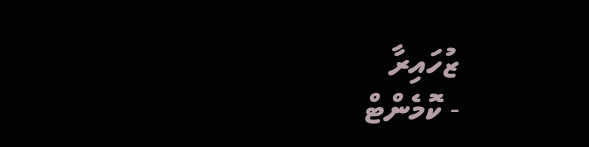ޒުހައިރާ
- ކޮމެންޓް